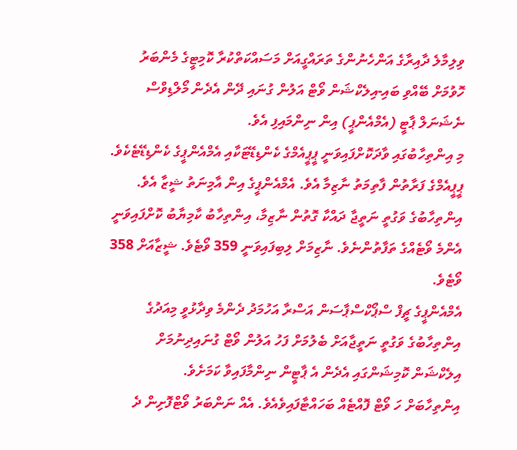ވިލިމާލެ ދާއިރާގެ އަންހެނުންގެ ތަރައްގީއަށް މަސައްކަތްކުރާ ކޮމިޓީގެ މެންބަރު ހޮވުމަށް ބޭއްވި ބައި-އިލެކްޝަން ވޯޓް އަލުން ގުނައި ދޭން އެދެން މޯލްޑިވްސް ނެޝަނަލް ޕާޓީ (އެމްއެންޕީ) އިން ނިންމައިފި އެވެ.
މި އިންތިހާބުގައި ވާދަކޮށްފައިވަނީ ޕީޕީއެމްގެ ކެންޑިޑޭޓަކާއި އެމްއެންޕީގެ ކެންޑިޑޭޓެކެވެ. ޕީޕީއެމްގެ ފަރާތުން ފާތިމަތު ނާޒިމާ އެވެ. އެމްއެންޕީގެ އިން އާމިނަތު ޝީޒާ އެވެ.
އިންތިހާބުގެ ވަގުތީ ނަތީޖާ ދައްކާ ގޮތުން ނާޒިމާ، އިންތިހާބު ކާމިޔާބު ކޮށްފައިވަނީ އެންމެ ވޯޓެއްގެ ތަފާތުންނެވެ. ނާޒިމަށް ލިބިފައިވަނީ 359 ވޯޓެވެ. ޝީޒާއަށް 358 ވޯޓެވެ.
އެމްއެންޕީގެ ޗީފް ސްޕޯކްސްޕާސަން އަސްރާ އަހުމަދު ދެންމެ ވިދާޅުވީ މިއަދުގެ އިންތިހާބުގެ ވަގުތީ ނަތީޖާއަށް ބެލުމަށް ފަހު އަލުން ވޯޓް ގުނައިދިނުމަށް އިލެކްޝަން ކޮމިޝަންގައި އެދެން އެ ޕާޓީން ނިންމާފައިވާ ކަމަށެވެ.
އިންތިހާބަށް ހަ ވޯޓް ފޮއްޓެއް ބަހައްޓާފައިވެއެވެ. އެއް ނަންބަރު ވޯޓްފޮށިން ދެ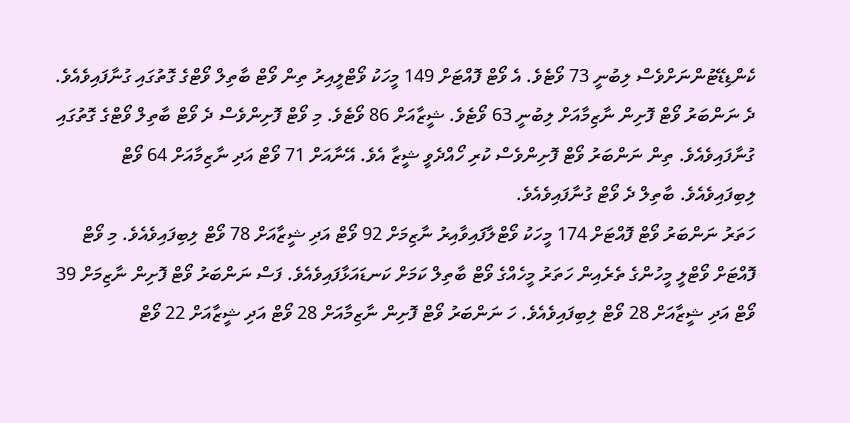ކެންޑިޑޭޓުންނަށްވެސް ލިބުނީ 73 ވޯޓެވެ. އެ ވޯޓް ފޮއްޓަށް 149 މީހަކު ވޯޓްލީއިރު ތިން ވޯޓް ބާތިލް ވޯޓްގެ ގޮތުގައި ގުނާފައިވެއެވެ. ދެ ނަންބަރު ވޯޓް ފޮށިން ނާޒިމާއަށް ލިބުނީ 63 ވޯޓެވެ. ޝީޒާއަށް 86 ވޯޓެވެ. މި ވޯޓް ފޮށިންވެސް ދެ ވޯޓް ބާތިލް ވޯޓްގެ ގޮތުގައި ގުނާފައިވެއެވެ. ތިން ނަންބަރު ވޯޓް ފޮށިންވެސް ކުރި ހޯއްދެވީ ޝީޒާ އެވެ. އޭނާއަށް 71 ވޯޓް އަދި ނާޒިމާއަށް 64 ވޯޓް ލިބިފައިވެއެވެ. ބާތިލް ދެ ވޯޓް ގުނާފައިވެއެވެ.
ހަތަރު ނަންބަރު ވޯޓް ފޮއްޓަށް 174 މީހަކު ވޯޓްލާފައިވާއިރު ނާޒިމަށް 92 ވޯޓް އަދި ޝީޒާއަށް 78 ވޯޓް ލިބިފައިވެއެވެ. މި ވޯޓް ފޮއްޓަށް ވޯޓްލީ މީހުންގެ ތެރެއިން ހަތަރު މީހެއްގެ ވޯޓް ބާތިލް ކަމަށް ކަނޑައަޅާފައިވެއެވެ. ފަސް ނަންބަރު ވޯޓް ފޮށިން ނާޒިމަށް 39 ވޯޓް އަދި ޝީޒާއަށް 28 ވޯޓް ލިބިފައިވެއެވެ. ހަ ނަންބަރު ވޯޓް ފޮށިން ނާޒިމާއަށް 28 ވޯޓް އަދި ޝީޒާއަށް 22 ވޯޓް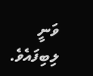ވަނީ ލިބިފައެވެ.